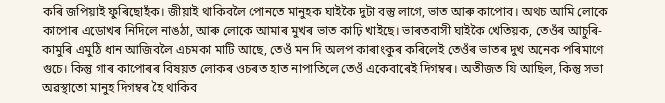কৰি জপিয়াই ফুৰিছোহঁক। জীয়াই থাকিবলৈ পোনতে মানুহক ঘাইকৈ দুটা বস্তু লাগে, ভাত আৰু কাপোব। অথচ আমি লোকে কাপোৰ এডোখৰ নিদিলে নাঙঠা, আৰু লোকে আমাৰ মুখৰ ভাত কাঢ়ি খাইছে। ভাৰতবাসী ঘাইকৈ খেতিয়ক, তেওঁৰ আচুৰি-কামুৰি এমুঠি ধান আজিবলৈ এচমকা মাটি আছে, তেওঁ মন দি অলপ কাৰাংকুৰ কৰিলেই তেওঁৰ ভাতৰ দুখ অনেক পৰিমাণে গুচে। কিন্তু গাৰ কাপোৰৰ বিষয়ত লোকৰ ওচৰত হাত নাপাতিলে তেওঁ একেবাৰেই দিগম্বৰ। অতীজত যি আছিল, কিন্তু সভা অৱস্থাতো মানুহ দিগম্বৰ হৈ থাকিব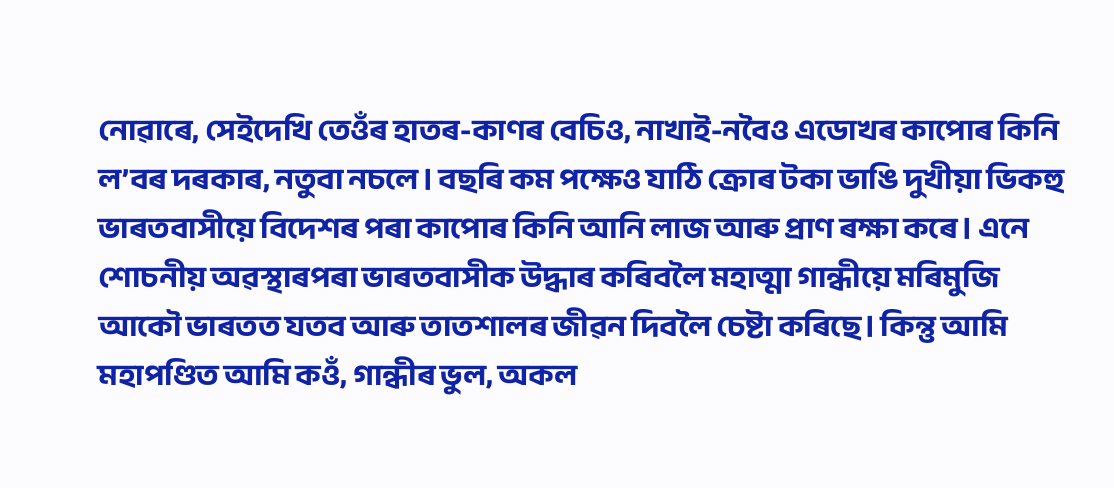নোৱাৰে, সেইদেখি তেওঁৰ হাতৰ-কাণৰ বেচিও, নাখাই-নবৈও এডোখৰ কাপোৰ কিনি ল’বৰ দৰকাৰ, নতুবা নচলে। বছৰি কম পক্ষেও যাঠি ক্রোৰ টকা ভাঙি দুখীয়া ভিকহু ভাৰতবাসীয়ে বিদেশৰ পৰা কাপোৰ কিনি আনি লাজ আৰু প্রাণ ৰক্ষা কৰে। এনে শোচনীয় অৱস্থাৰপৰা ভাৰতবাসীক উদ্ধাৰ কৰিবলৈ মহাত্মা গান্ধীয়ে মৰিমুজি আকৌ ভাৰতত যতব আৰু তাতশালৰ জীৱন দিবলৈ চেষ্টা কৰিছে। কিন্তু আমি মহাপণ্ডিত আমি কওঁ, গান্ধীৰ ভুল, অকল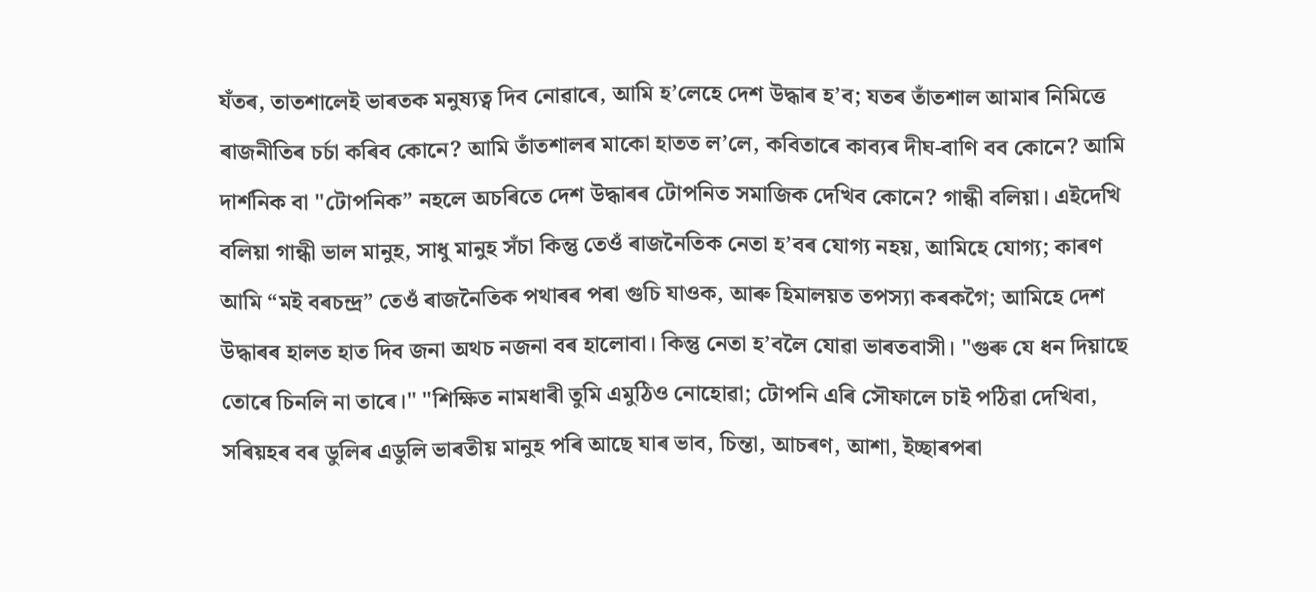যঁতৰ, তাতশালেই ভাৰতক মনুষ্যত্ব দিব নোৱাৰে, আমি হ’লেহে দেশ উদ্ধাৰ হ’ব; যতৰ তাঁতশাল আমাৰ নিমিত্তে ৰাজনীতিৰ চৰ্চা কৰিব কোনে? আমি তাঁতশালৰ মাকো হাতত ল’লে, কবিতাৰে কাব্যৰ দীঘ-বাণি বব কোনে? আমি দার্শনিক বা "টোপনিক” নহলে অচৰিতে দেশ উদ্ধাৰৰ টোপনিত সমাজিক দেখিব কোনে? গান্ধী বলিয়া। এইদেখি বলিয়া গান্ধী ভাল মানুহ, সাধু মানুহ সঁচা কিন্তু তেওঁ ৰাজনৈতিক নেতা হ’বৰ যোগ্য নহয়, আমিহে যোগ্য; কাৰণ আমি “মই বৰচন্দ্র” তেওঁ ৰাজনৈতিক পথাৰৰ পৰা গুচি যাওক, আৰু হিমালয়ত তপস্যা কৰকগৈ; আমিহে দেশ উদ্ধাৰৰ হালত হাত দিব জনা অথচ নজনা বৰ হালোবা। কিন্তু নেতা হ’বলৈ যোৱা ভাৰতবাসী। "গুৰু যে ধন দিয়াছে তোৰে চিনলি না তাৰে।" "শিক্ষিত নামধাৰী তুমি এমুঠিও নোহোৱা; টোপনি এৰি সৌফালে চাই পঠিৱা দেখিবা, সৰিয়হৰ বৰ ডুলিৰ এডুলি ভাৰতীয় মানুহ পৰি আছে যাৰ ভাব, চিন্তা, আচৰণ, আশা, ইচ্ছাৰপৰা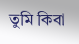তুমি কিবা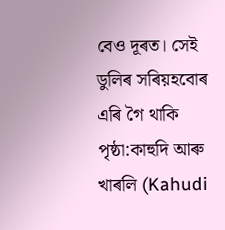বেও দূৰত। সেই ডুলিৰ সৰিয়হবোৰ এৰি গৈ থাকি
পৃষ্ঠা:কাহুদি আৰু খাৰলি (Kahudi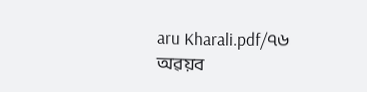aru Kharali.pdf/৭৬
অৱয়ব